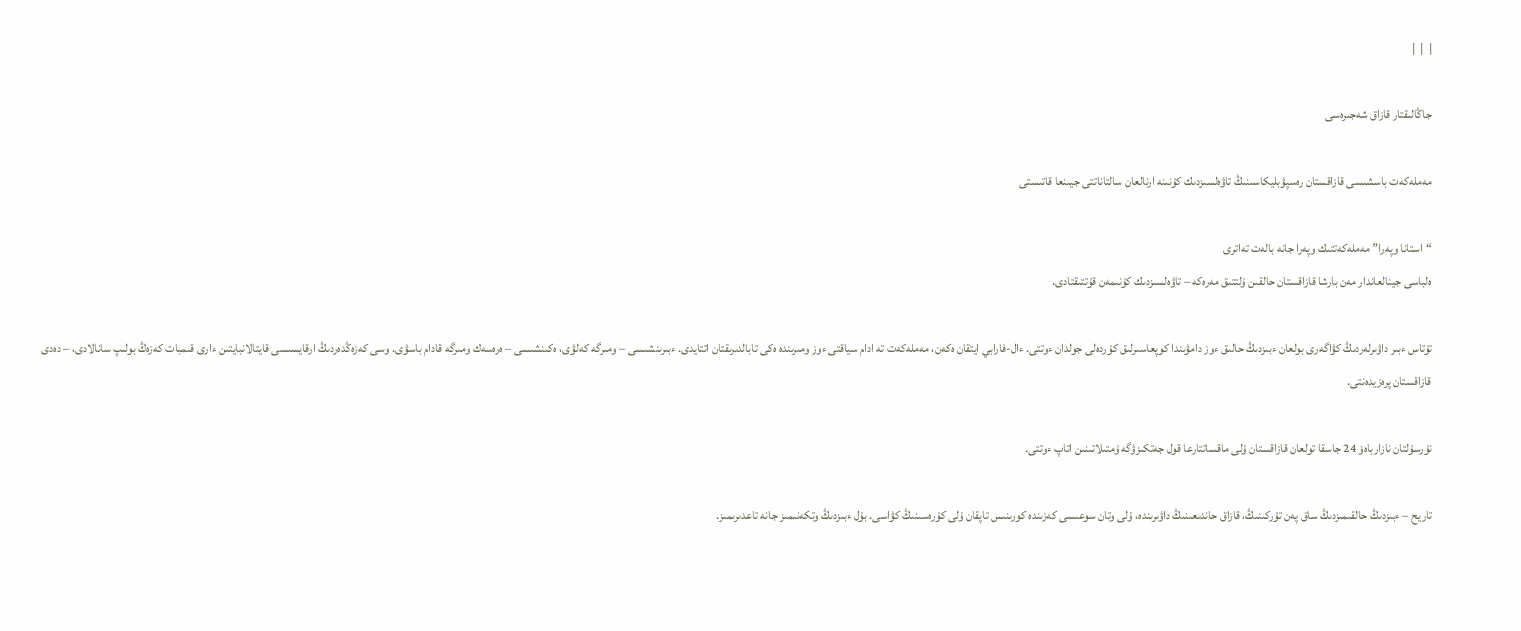|  |  |

جاڭالىقتار قازاق شەجىرەسى

مەملەكەت باسشىسى قازاقستان رەسپۋبليكاسىنىڭ تاۋەلسىزدىك كۇنىنە ارنالعان سالتاناتتى جيىنعا قاتىستى

“استانا وپەرا” مەملەكەتتىك وپەرا جانە بالەت تەاترى
ەلباسى جينالعاندار مەن بارشا قازاقستان حالقىن ۇلتتىق مەرەكە – تاۋەلسىزدىك كۇنىمەن قۇتتىقتادى.

تۇتاس ءبىر داۋىرلەردىڭ كۋاگەرى بولعان ءبىزدىڭ حالىق ءوز دامۋىندا كوپعاسىرلىق كۇردەلى جولدان ءوتتى. ءال-فارابي ايتقان ەكەن، مەملەكەت تە ادام سياقتى ءوز ومىرىندە ەكى تابالدىرىقتان اتتايدى. ءبىرىنشىسى – ومىرگە كەلۋى، ەكىنشىسى – ەرەسەك ومىرگە قادام باسۋى. وسى كەزەڭدەردىڭ ارقايسىسى قايتالانبايتىن ءارى قىمبات كەزەڭ بولىپ سانالادى، – دەدى قازاقستان پرەزيدەنتى.

نۇرسۇلتان نازارباەۆ 24 جاسقا تولعان قازاقستان ۇلى ماقساتتارعا قول جەتكىزۋگە ۇمتىلاتىنىن اتاپ ءوتتى.

تاريح – ءبىزدىڭ حالقىمىزدىڭ ساق پەن تۇركىنىڭ، قازاق حاندىعىنىڭ داۋىرىندە، ۇلى وتان سوعىسى كەزىندە كورىنىس تاپقان ۇلى كۇرەسىنىڭ كۋاسى. بۇل ءبىزدىڭ وتكەنىمىز جانە تاعدىرىمىز.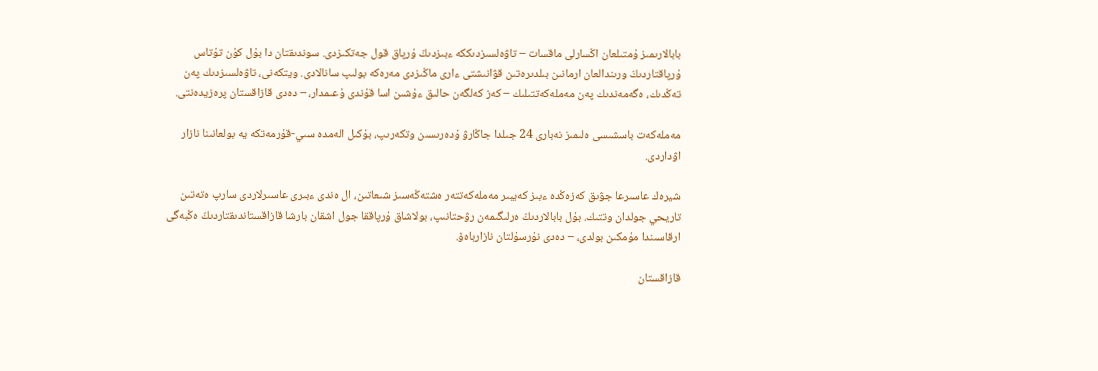بابالارىمىز ۇمتىلعان اڭسارلى ماقسات – تاۋەلسىزدىككە ءبىزدىڭ ۇرپاق قول جەتكىزدى. سوندىقتان دا بۇل كۇن تۇتاس ۇرپاقتاردىڭ ورىندالعان ارمانىن بىلدىرەتىن قۋانىشتى ءارى ماڭىزدى مەرەكە بولىپ سانالادى. ويتكەنى، تاۋەلسىزدىك پەن تەڭدىك، ەگەمەندىك پەن مەملەكەتتىلىك – كەز كەلگەن حالىق ءۇشىن اسا قۇندى ۇعىمدار، – دەدى قازاقستان پرەزيدەنتى.

مەملەكەت باسشىسى ەلىمىز نەبارى 24 جىلدا جاڭارۋ ۇدەرىسىن وتكەرىپ، بۇكىل الەمدە سىي-قۇرمەتكە يە بولعانىنا نازار اۋداردى.

شيرەك عاسىرعا جۋىق كەزەڭدە ءبىز كەيبىر مەملەكەتتەر ەشتەڭەسىز شىعاتىن، ال ەندى ءبىرى عاسىرلاردى سارپ ەتەتىن تاريحي جولدان وتتىك. بۇل بابالاردىڭ ەرلىگىمەن رۋحتانىپ، بولاشاق ۇرپاققا جول اشقان بارشا قازاقستاندىقتاردىڭ ەڭبەگى ارقاسىندا مۇمكىن بولدى، – دەدى نۇرسۇلتان نازارباەۆ.

قازاقستان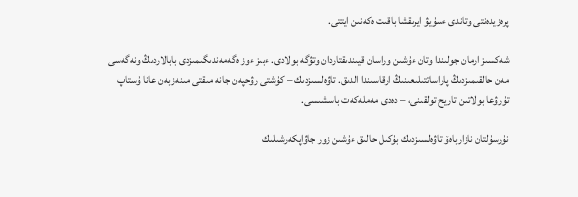پرەزيدەنتى وتاندى ءسۇيۋ ايرىقشا باقىت ەكەنىن ايتتى.

شەكسىز ارمان جولىندا وتان ءۇشىن وراسان قيىندىقتاردان وتۋگە بولادى. ءبىز ءوز ەگەمەندىگىمىزدى بابالاردىڭ ونەگەسى مەن حالقىمىزدىڭ پاراساتتىلىعىنىڭ ارقاسىندا الدىق. تاۋەلسىزدىك – كۇشتى رۋحپەن جانە مىقتى مىنەزبەن عانا ۇستاپ تۇرۋعا بولاتىن تاريح تولقىنى، – دەدى مەملەكەت باسشىسى.

نۇرسۇلتان نازارباەۆ تاۋەلسىزدىك بۇكىل حالىق ءۇشىن زور جاۋاپكەرشىلىك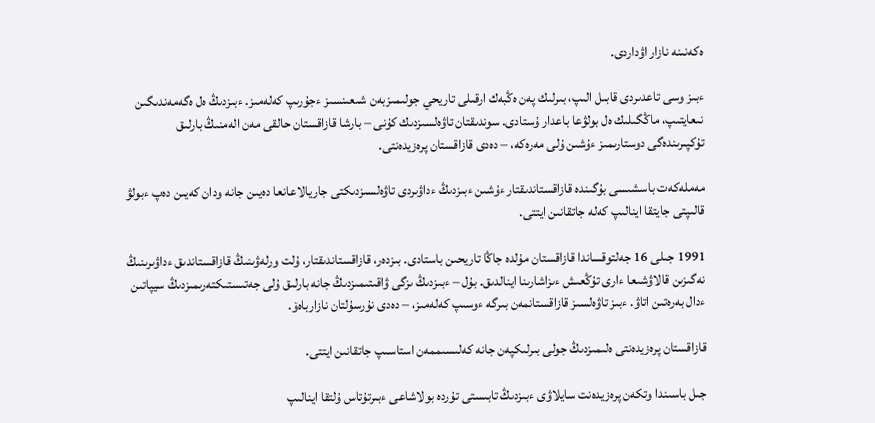ەكەنىنە نازار اۋداردى.

ءبىز وسى تاعدىردى قابىل الىپ، بىرلىك پەن ەڭبەك ارقىلى تاريحي جولىمىزبەن شىعىنسىز ءجۇرىپ كەلەمىز. ءبىزدىڭ ەل ەگەمەندىگىن نىعايتىپ، ماڭگىلىك ەل بولۋعا باعدار ۇستادى. سوندىقتان تاۋەلسىزدىك كۇنى – بارشا قازاقستان حالقى مەن الەمنىڭ بارلىق تۇكپىرىندەگى دوستارىمىز ءۇشىن ۇلى مەرەكە، – دەدى قازاقستان پرەزيدەنتى.

مەملەكەت باسشىسى بۇگىندە قازاقستاندىقتار ءۇشىن ءبىزدىڭ ءداۋىردى تاۋەلسىزدىكتى جاريالاعانعا دەيىن جانە ودان كەيىن دەپ ءبولۋ قالىپتى جايتقا اينالىپ كەلە جاتقانىن ايتتى.

1991 جىلى 16 جەلتوقساندا قازاقستان مۇلدە جاڭا تاريحىن باستادى. بىزدەر، قازاقستاندىقتار، ۇلت ورلەۋىنىڭ قازاقستاندىق ءداۋىرىنىڭ نەگىزىن قالاۋشىعا ءارى تۇڭعىش ءىزاشارىنا اينالدىق. بۇل – ءبىزدىڭ ىزگى ۋاقىتىمىزدىڭ جانە بارلىق ۇلى جەتىستىكتەرىمىزدىڭ سيپاتىن ءدال بەرەتىن اتاۋ. ءبىز تاۋەلسىز قازاقستانمەن بىرگە ءوسىپ كەلەمىز، – دەدى نۇرسۇلتان نازارباەۆ.

قازاقستان پرەزيدەنتى ەلىمىزدىڭ جولى بىرلىكپەن جانە كەلىسىممەن استاسىپ جاتقانىن ايتتى.

جىل باسىندا وتكەن پرەزيدەنت سايلاۋى ءبىزدىڭ تابىستى تۇردە بولاشاعى ءبىرتۇتاس ۇلتقا اينالىپ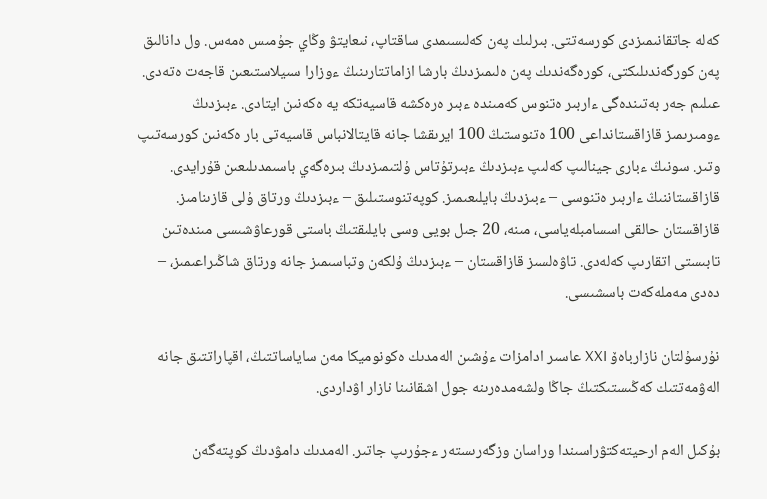كەلە جاتقانىمىزدى كورسەتتى. بىرلىك پەن كەلىسىمدى ساقتاپ، نىعايتۋ وڭاي جۇمىس ەمەس. ول دانالىق پەن كورگەندىلىكتى، كورەگەندىك پەن ەلىمىزدىڭ بارشا ازاماتتارىنىڭ ءوزارا سىيلاستىعىن قاجەت ەتەدى. عىلىم جەر بەتىندەگى ءاربىر ەتنوس كەمىندە ءبىر ەرەكشە قاسيەتكە يە ەكەنىن ايتادى. ءبىزدىڭ ءومىرىمىز قازاقستانداعى 100 ەتنوستىڭ 100 ايرىقشا جانە قايتالانباس قاسيەتى بار ەكەنىن كورسەتىپ وتىر. سونىڭ ءبارى جينالىپ كەلىپ ءبىزدىڭ ءبىرتۇتاس ۇلتىمىزدىڭ بىرەگەي باسىمدىلىعىن قۇرايدى. قازاقستاننىڭ ءاربىر ەتنوسى – ءبىزدىڭ بايلىعىمىز. كوپەتنوستىلىق – ءبىزدىڭ ورتاق ۇلى قازىنامىز. قازاقستان حالقى اسسامبلەياسى، مىنە، 20 جىل بويى وسى بايلىقتىڭ باستى قورعاۋشىسى مىندەتىن تابىستى اتقارىپ كەلەدى. تاۋەلسىز قازاقستان – ءبىزدىڭ ۇلكەن وتباسىمىز جانە ورتاق شاڭىراعىمىز، – دەدى مەملەكەت باسشىسى.

نۇرسۇلتان نازارباەۆ XXI عاسىر ادامزات ءۇشىن الەمدىك ەكونوميكا مەن ساياساتتىڭ، اقپاراتتىق جانە الەۋمەتتىك كەڭىستىكتىڭ جاڭا ولشەمدەرىنە جول اشقانىنا نازار اۋداردى.

بۇكىل الەم ارحيتەكتۋراسىندا وراسان وزگەرىستەر ءجۇرىپ جاتىر. الەمدىك دامۋدىڭ كوپتەگەن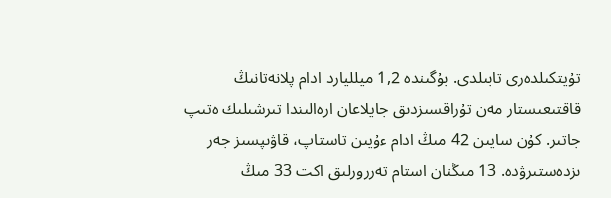تۇيتكىلدەرى تابىلدى. بۇگىندە 1,2 ميلليارد ادام پلانەتانىڭ قاقتىعىستار مەن تۇراقسىزدىق جايلاعان ارەالىندا تىرشىلىك ەتىپ جاتىر. كۇن سايىن 42 مىڭ ادام ءۇيىن تاستاپ، قاۋىپسىز جەر ىزدەستىرۋدە. 13 مىڭنان استام تەررورلىق اكت 33 مىڭ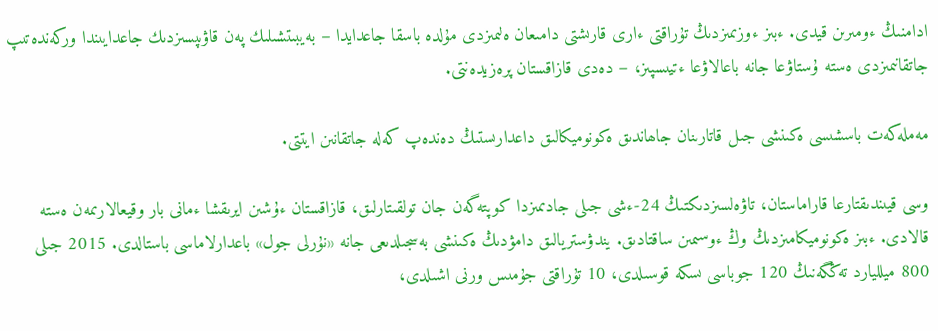ادامنىڭ ءومىرىن قيدى. ءبىز ءوزىمىزدىڭ تۇراقتى ءارى قارىشتى دامىعان ەلىمىزدى مۇلدە باسقا جاعدايدا – بەيبىتشىلىك پەن قاۋىپسىزدىك جاعدايىندا وركەندەتىپ جاتقانىمىزدى ەستە ۇستاۋعا جانە باعالاۋعا ءتيىسپىز، – دەدى قازاقستان پرەزيدەنتى.

مەملەكەت باسشىسى ەكىنشى جىل قاتارىنان جاھاندىق ەكونوميكالىق داعدارىستىڭ دەندەپ كەلە جاتقانىن ايتتى.

وسى قيىندىقتارعا قاراماستان، تاۋەلسىزدىكتىڭ 24-ءشى جىلى جادىمىزدا كوپتەگەن جان تولقىتارلىق، قازاقستان ءۇشىن ايرىقشا ءمانى بار وقيعالارىمەن ەستە قالادى. ءبىز ەكونوميكامىزدىڭ وڭ ءوسىمىن ساقتادىق. يندۋستريالىق دامۋدىڭ ەكىنشى بەسجىلدىعى جانە «نۇرلى جول» باعدارلاماسى باستالدى. 2015 جىلى 800 ميلليارد تەڭگەنىڭ 120 جوباسى ىسكە قوسىلدى، 10 تۇراقتى جۇمىس ورنى اشىلدى،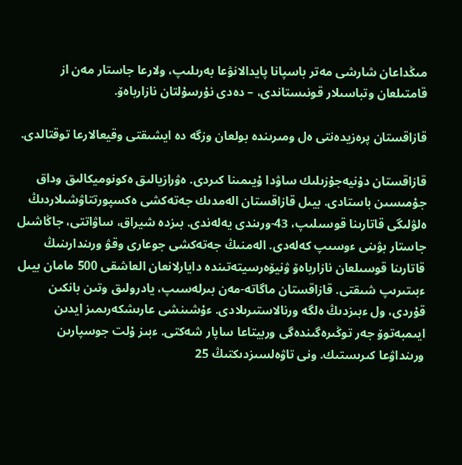مىڭداعان شارشى مەتر باسپانا پايدالانۋعا بەرىلىپ، ولارعا جاستار مەن از قامتىلعان وتباسىلار قونىستاندى، – دەدى نۇرسۇلتان نازارباەۆ.

قازاقستان پرەزيدەنتى ەل ومىرىندە بولعان وزگە دە ايشىقتى وقيعالارعا توقتالدى.

قازاقستان دۇنيەجۇزىلىك ساۋدا ۇيىمىنا كىردى. ەۋرازيالىق ەكونوميكالىق وداق جۇمىسىن باستادى. بيىل قازاقستان الەمدىك جەتەكشى ەكسپورتتاۋشىلاردىڭ ەلۋلىگى قاتارىنا قوسىلىپ، 43-ورىندى يەلەندى. بىزدە شيراق، ساۋاتتى، جاڭاشىل جاستار بۋىنى ءوسىپ كەلەدى. الەمنىڭ جەتەكشى جوعارى وقۋ ورىندارىنىڭ قاتارىنا قوسىلعان نازارباەۆ ۋنيۆەرسيتەتىندە دايارلانعان العاشقى 500 مامان بيىل ءبىتىرىپ شىقتى. قازاقستان ماگاتە-مەن بىرلەسىپ، يادرولىق وتىن بانكىن قۇردى، ول ءبىزدىڭ ەلگە ورنالاستىرىلادى. ءۇشىنشى عارىشكەرىمىز ايدىن ايىمبەتوۆ جەر توڭىرەگىندەگى وربيتاعا ساپار شەكتى. ءبىز ۇلت جوسپارىن ورىنداۋعا كىرىستىك. ونى تاۋەلسىزدىكتىڭ 25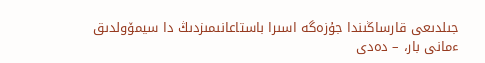جىلدىعى قارساڭىندا جۇزەگە اسىرا باستاعانىمىزدىڭ دا سيمۆولدىق ءمانى بار، – دەدى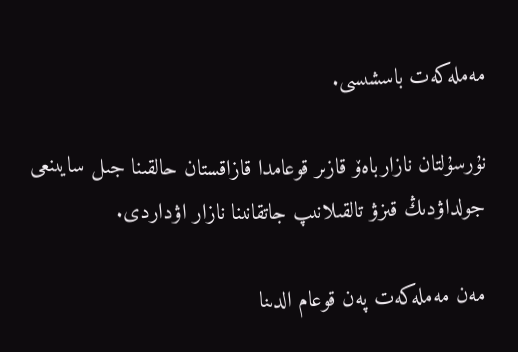مەملەكەت باسشىسى.

نۇرسۇلتان نازارباەۆ قازىر قوعامدا قازاقستان حالقىنا جىل سايىنعى جولداۋدىڭ قىزۋ تالقىلانىپ جاتقانىنا نازار اۋداردى.

مەن مەملەكەت پەن قوعام الدىنا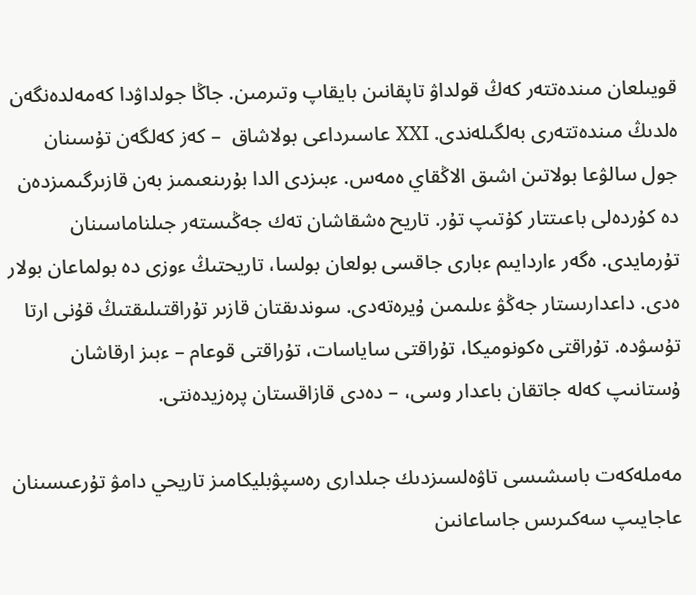قويىلعان مىندەتتەر كەڭ قولداۋ تاپقانىن بايقاپ وتىرمىن. جاڭا جولداۋدا كەمەلدەنگەن ەلدىڭ مىندەتتەرى بەلگىلەندى. XXI عاسىرداعى بولاشاق  – كەز كەلگەن تۇسىنان جول سالۋعا بولاتىن اشىق الاڭقاي ەمەس. ءبىزدى الدا بۇرىنعىمىز بەن قازىرگىمىزدەن دە كۇردەلى باعىتتار كۇتىپ تۇر. تاريح ەشقاشان تەك جەڭىستەر جىلناماسىنان تۇرمايدى. ەگەر ءاردايىم ءبارى جاقسى بولعان بولسا، تاريحتىڭ ءوزى دە بولماعان بولار ەدى. داعدارىستار جەڭۋ ءىلىمىن ۇيرەتەدى. سوندىقتان قازىر تۇراقتىلىقتىڭ قۇنى ارتا تۇسۋدە. تۇراقتى ەكونوميكا، تۇراقتى ساياسات، تۇراقتى قوعام – ءبىز ارقاشان ۇستانىپ كەلە جاتقان باعدار وسى، – دەدى قازاقستان پرەزيدەنتى.

مەملەكەت باسشىسى تاۋەلسىزدىك جىلدارى رەسپۋبليكامىز تاريحي دامۋ تۇرعىسىنان عاجايىپ سەكىرىس جاساعانىن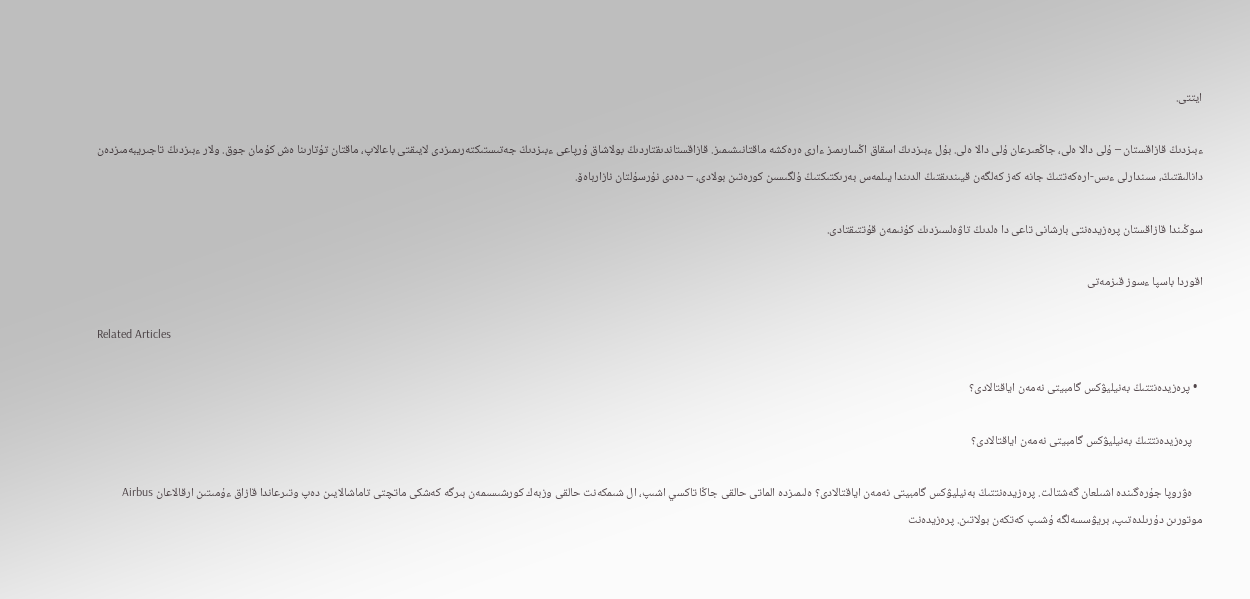ايتتى.

ءبىزدىڭ قازاقستان – ۇلى دالا ەلى، جاڭعىرعان ۇلى دالا ەلى. بۇل ءبىزدىڭ اسقاق اڭسارىمىز ءارى ەرەكشە ماقتانىشىمىز. قازاقستاندىقتاردىڭ بولاشاق ۇرپاعى ءبىزدىڭ جەتىستىكتەرىمىزدى لايىقتى باعالاپ، ماقتان تۇتارىنا ەش كۇمان جوق. ولار ءبىزدىڭ تاجىريبەمىزدەن دانالىقتىڭ، سىندارلى ءىس-ارەكەتتىڭ جانە كەز كەلگەن قيىندىقتىڭ الدىندا يىلمەس بەرىكتىكتىڭ ۇلگىسىن كورەتىن بولادى، – دەدى نۇرسۇلتان نازارباەۆ.

سوڭىندا قازاقستان پرەزيدەنتى بارشانى تاعى دا ەلدىڭ تاۋەلسىزدىك كۇنىمەن قۇتتىقتادى.

اقوردا باسپا ءسوز قىزمەتى

Related Articles

  • پرەزيدەنتتىڭ بەنيليۋكس گامبيتى نەمەن اياقتالادى؟

    پرەزيدەنتتىڭ بەنيليۋكس گامبيتى نەمەن اياقتالادى؟

    ەۋروپا جۇرەگىندە اشىلعان گەشتالت. پرەزيدەنتتىڭ بەنيليۋكس گامبيتى نەمەن اياقتالادى؟ ەلىمىزدە الماتى حالقى جاڭا تاكسي اشىپ، ال شىمكەنت حالقى وزبەك كورشىسىمەن بىرگە كەشكى ماتچتى تاماشالايىن دەپ وتىرعاندا قازاق ءۇمىتىن ارقالاعان Airbus موتورىن دۇرىلدەتىپ، بريۋسسەلگە ۇشىپ كەتكەن بولاتىن. پرەزيدەنت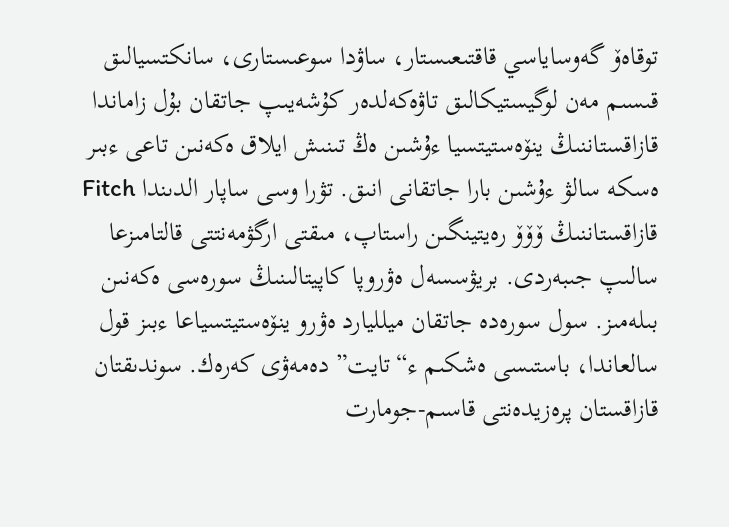توقاەۆ گەوساياسي قاقتىعىستار، ساۋدا سوعىستارى، سانكتسيالىق قىسىم مەن لوگيستيكالىق تاۋەكەلدەر كۇشەيىپ جاتقان بۇل زاماندا قازاقستاننىڭ ينۆەستيتسيا ءۇشىن ەڭ تىنىش ايلاق ەكەنىن تاعى ءبىر ەسكە سالۋ ءۇشىن بارا جاتقانى انىق. تۋرا وسى ساپار الدىندا Fitch قازاقستاننىڭ ۆۆۆ رەيتينگىن راستاپ، مىقتى ارگۋمەنتتى قالتامىزعا سالىپ جىبەردى. بريۋسسەل ەۋروپا كاپيتالىنىڭ سورەسى ەكەنىن بىلەمىز. سول سورەدە جاتقان ميلليارد ەۋرو ينۆەستيتسياعا ءبىز قول سالعاندا، باستىسى ەشكىم ء“تايت” دەمەۋى كەرەك. سوندىقتان قازاقستان پرەزيدەنتى قاسىم-جومارت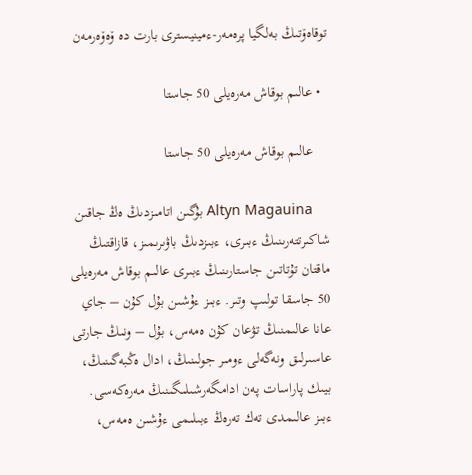توقاەۆتىڭ بەلگيا پرەمەر-ءمينيسترى بارت دە ۆەۆەرمەن

  • عالىم بوقاش مەرەيلى 50 جاستا

    عالىم بوقاش مەرەيلى 50 جاستا

    Altyn Magauina بۇگىن اتامىزدىڭ ەڭ جاقىن شاكىرتتەرىنىڭ ءبىرى، ءبىزدىڭ باۋىرىمىز، قازاقتىڭ ماقتان تۇتاتىن جاستارىنىڭ ءبىرى عالىم بوقاش مەرەيلى 50 جاسقا تولىپ وتىر. ءبىز ءۇشىن بۇل كۇن – جاي عانا عالىمنىڭ تۋعان كۇن ەمەس، بۇل – ونىڭ جارتى عاسىرلىق ونەگەلى ءومىر جولىنىڭ، ادال ەڭبەگىنىڭ، بيىك پاراسات پەن ادامگەرشىلىگىنىڭ مەرەكەسى. ءبىز عالىمدى تەك تەرەڭ ءبىلىمى ءۇشىن ەمەس،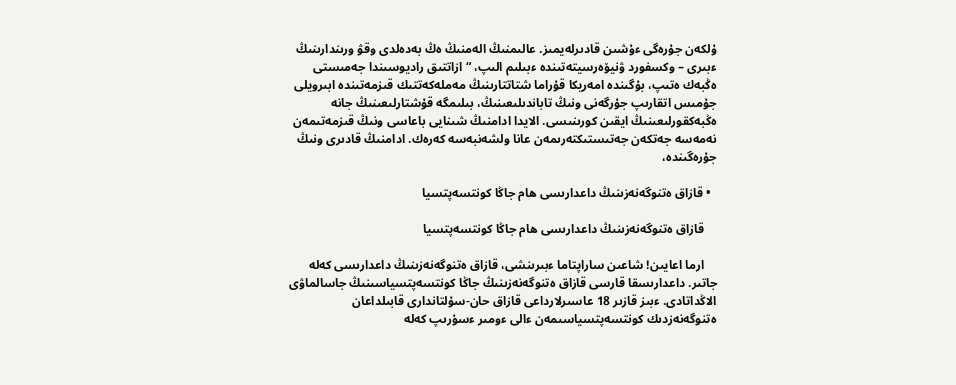ۇلكەن جۇرەگى ءۇشىن قادىرلەيمىز. عالىمنىڭ الەمنىڭ ەڭ بەدەلدى وقۋ ورىندارىنىڭ ءبىرى – وكسفورد ۋنيۆەرسيتەتىندە ءبىلىم الىپ، “ازاتتىق راديوسىندا جەمىستى ەڭبەك ەتىپ، بۇگىندە امەريكا قۇراما شتاتتارىنىڭ مەملەكەتتىك قىزمەتىندە ابىرويلى جۇمىس اتقارىپ جۇرگەنى ونىڭ تاباندىلىعىنىڭ، بىلىمگە قۇشتارلىعىنىڭ جانە ەڭبەكقورلىعىنىڭ ايقىن كورىنىسى. الايدا ادامنىڭ شىنايى باعاسى ونىڭ قىزمەتىمەن نەمەسە جەتكەن جەتىستىكتەرىمەن عانا ولشەنبەسە كەرەك. ادامنىڭ قادىرى ونىڭ جۇرەگىندە،

  • قازاق ەتنوگەنەزىنىڭ داعدارىسى ھام جاڭا كونتسەپتسيا

    قازاق ەتنوگەنەزىنىڭ داعدارىسى ھام جاڭا كونتسەپتسيا

    ارما اعايىن! شاعىن ساراپتاما ءبىرىنشى، قازاق ەتنوگەنەزىنىڭ داعدارىسى كەلە جاتىر. داعدارىسقا قارسى قازاق ەتنوگەنەزىنىڭ جاڭا كونتسەپتسياسىنىڭ جاسالماۋى الاڭداتادى. ءبىز قازىر 18 عاسىرلارداعى قازاق حان-سۇلتاندارى قابىلداعان ەتنوگەنەزدىك كونتسەپتسياسىمەن ءالى ءومىر ءسۇرىپ كەلە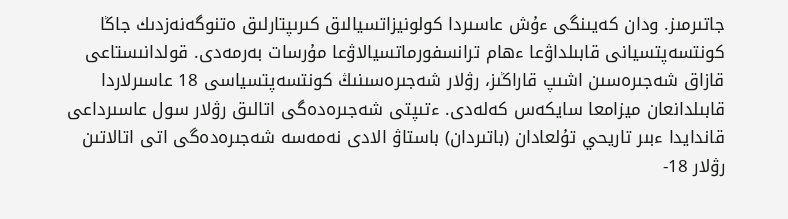جاتىرمىز. ودان كەيىنگى ءۇش عاسىردا كولونيزاتسيالىق كىرىپتارلىق ەتنوگەنەزدىك جاڭا كونتسەپتسيانى قابىلداۋعا ءھام ترانسفورماتسيالاۋعا مۇرسات بەرمەدى. قولدانىستاعى قازاق شەجىرەسىن اشىپ قاراڭىز، رۋلار شەجىرەسىنىڭ كونتسەپتسياسى 18 عاسىرلاردا قابىلدانعان ميزامعا سايكەس كەلەدى. ءتىپتى شەجىرەدەگى اتالىق رۋلار سول عاسىرداعى قاندايدا ءبىر تاريحي تۇلعادان (باتىردان) باستاۋ الادى نەمەسە شەجىرەدەگى اتى اتالاتىن رۋلار 18-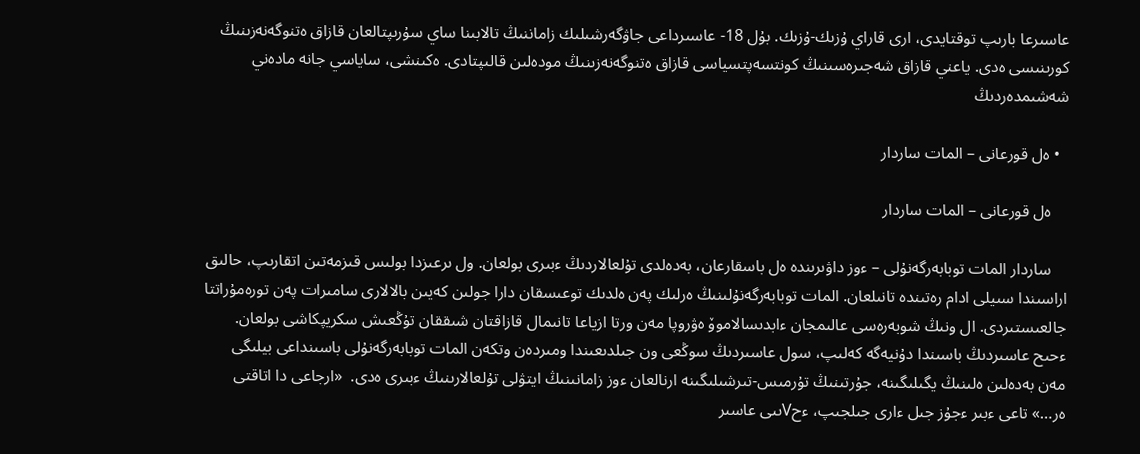عاسىرعا بارىپ توقتايدى، ارى قاراي ۇزىك-ۇزىك. بۇل 18- عاسىرداعى جاۋگەرشىلىك زاماننىڭ تالابىنا ساي سۇرىپتالعان قازاق ەتنوگەنەزىنىڭ كورىنىسى ەدى. ياعني قازاق شەجىرەسىنىڭ كونتسەپتسياسى قازاق ەتنوگەنەزىنىڭ مودەلىن قالىپتادى. ەكىنشى، ساياسي جانە مادەني شەشىمدەردىڭ

  • ەل قورعانى – المات ساردار

    ەل قورعانى – المات ساردار

    ساردار المات توبابەرگەنۇلى – ءوز داۋىرىندە ەل باسقارعان، بەدەلدى تۇلعالاردىڭ ءبىرى بولعان. ول ىرعىزدا بولىس قىزمەتىن اتقارىپ، حالىق اراسىندا سىيلى ادام رەتىندە تانىلعان. المات توبابەرگەنۇلىنىڭ ەرلىك پەن ەلدىك توعىسقان دارا جولىن كەيىن بالالارى سامىرات پەن تورەمۇراتتا جالعىستىردى. ال ونىڭ شوبەرەسى عالىمجان ءابدىسالاموۆ ەۋروپا مەن ورتا ازياعا تانىمال قازاقتان شىققان تۇڭعىش سكريپكاشى بولعان. ءحىح عاسىردىڭ باسىندا دۇنيەگە كەلىپ، سول عاسىردىڭ سوڭعى ون جىلدىعىندا ومىردەن وتكەن المات توبابەرگەنۇلى باسىنداعى بيلىگى مەن بەدەلىن ەلىنىڭ يگىلىگىنە، جۇرتىنىڭ تۇرمىس-تىرشىلىگىنە ارنالعان ءوز زامانىنىڭ ايتۋلى تۇلعالارىنىڭ ءبىرى ەدى.  «ارجاعى دا اتاقتى ەر…» تاعى ءبىر ءجۇز جىل ءارى جىلجىپ، ءحVىىى عاسىر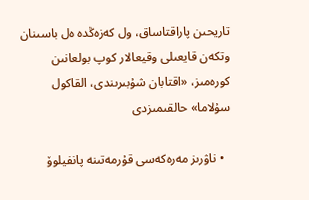تاريحىن پاراقتاساق، ول كەزەڭدە ەل باسىنان وتكەن قايعىلى وقيعالار كوپ بولعانىن كورەمىز، «اقتابان شۇبىرىندى، القاكول سۇلاما» حالقىمىزدى

  • ناۋرىز مەرەكەسى قۇرمەتىنە پانفيلوۆ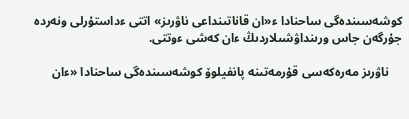كوشەسىندەگى ساحنادا ء«ان قاناتىنداعى ناۋرىز» اتتى ءداستۇرلى ونەردە جۇرگەن جاس ورىنداۋشىلاردىڭ ءان كەشى ءوتتى.

    ناۋرىز مەرەكەسى قۇرمەتىنە پانفيلوۆ كوشەسىندەگى ساحنادا «ءان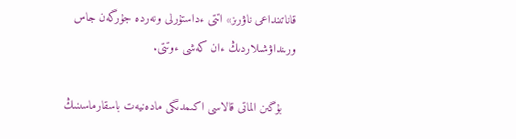قاناتىنداعى ناۋرىز» اتتى ءداستۇرلى ونەردە جۇرگەن جاس ورىنداۋشىلاردىڭ ءان كەشى ءوتتى.

    بۇگىن الماتى قالاسى اكىمدىگى مادەنيەت باسقارماسىنىڭ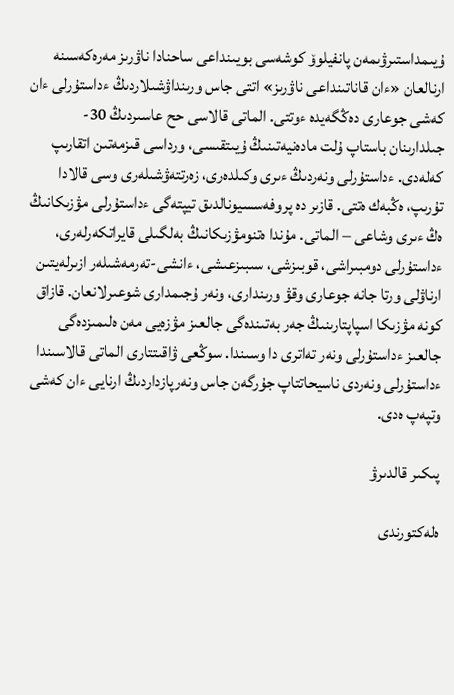ۇيىمداستىرۋىمەن پانفيلوۆ كوشەسى بويىنداعى ساحنادا ناۋرىز مەرەكەسىنە ارنالعان «ءان قاناتىنداعى ناۋرىز» اتتى جاس ورىنداۋشىلاردىڭ ءداستۇرلى ءان كەشى جوعارى دەڭگەيدە ءوتتى. الماتى قالاسى حح عاسىردىڭ 30-جىلدارىنان باستاپ ۇلت مادەنيەتىنىڭ ۇيىتقىسى، ورداسى قىزمەتىن اتقارىپ كەلەدى. ءداستۇرلى ونەردىڭ ءىرى وكىلدەرى، زەرتتەۋشىلەرى وسى قالادا تۇرىپ، ەڭبەك ەتتى. قازىر دە پروفەسسيونالدىق تيپتەگى ءداستۇرلى مۋزىكانىڭ ەڭ ءىرى وشاعى – الماتى. مۇندا ەتنومۋزىكانىڭ بەلگىلى قايراتكەرلەرى، ءداستۇرلى دومبىراشى، قوبىزشى، سىبىزعىشى، ءانشى-تەرمەشىلەر ازىرلەيتىن ارناۋلى ورتا جانە جوعارى وقۋ ورىندارى، ونەر ۇجىمدارى شوعىرلانعان. قازاق كونە مۋزىكا اسپاپتارىنىڭ جەر بەتىندەگى جالعىز مۋزەيى مەن ەلىمىزدەگى جالعىز ءداستۇرلى ونەر تەاترى دا وسىندا. سوڭعى ۋاقىتتارى الماتى قالاسىندا ءداستۇرلى ونەردى ناسيحاتتاپ جۇرگەن جاس ونەرپازداردىڭ ارنايى ءان كەشى وتپەپ ەدى.

پىكىر قالدىرۋ

ەلەكتورندى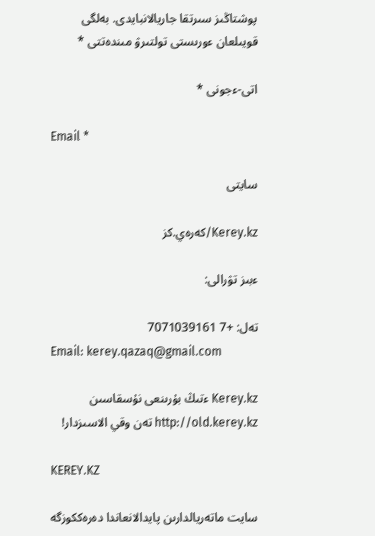پوشتاڭىز سىرتقا جاريالانبايدى. بەلگى قويىلعان ءورىستى تولتىرۋ مىندەتتى *

اتى-ءجونى *

Email *

سايتى

Kerey.kz/كەرەي.كز

ءبىز تۋرالى:

تەل: +7 7071039161
Email: kerey.qazaq@gmail.com

Kerey.kz ءتىڭ بۇرىنعى نۇسقاسىن http://old.kerey.kz تەن وقي الاسىزدار!

KEREY.KZ

سايت ماتەريالدارىن پايدالانعاندا دەرەككوزگە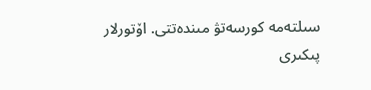سىلتەمە كورسەتۋ مىندەتتى. اۆتورلار پىكىرى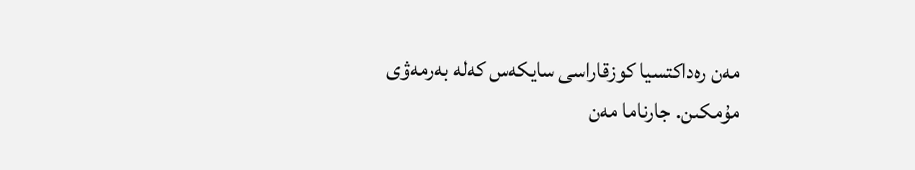مەن رەداكتسيا كوزقاراسى سايكەس كەلە بەرمەۋى مۇمكىن. جارناما مەن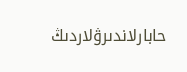حابارلاندىرۋلاردىڭ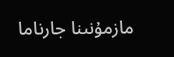مازمۇنىنا جارناما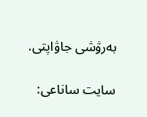بەرۋشى جاۋاپتى.

سايت ساناعى: